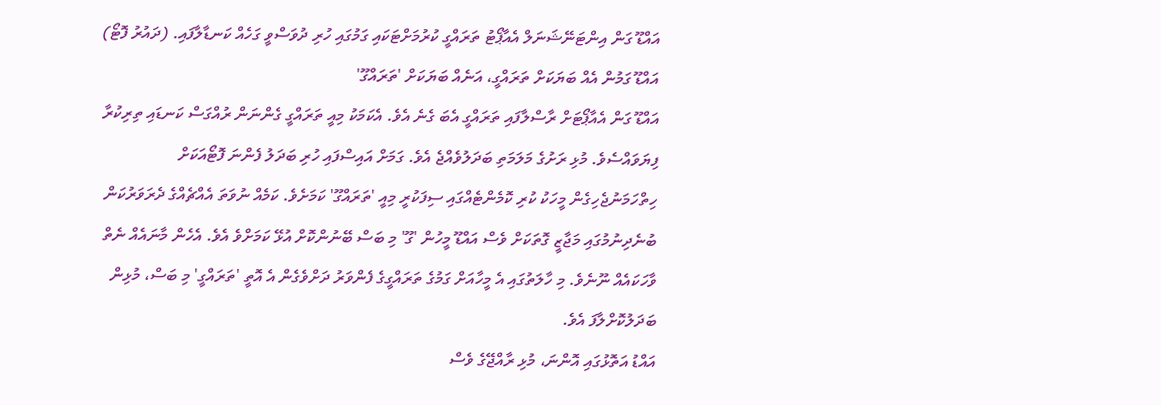އައްޑޫ ގަން އިންޓަނޭޝަނަލް އެއާޕޯޓު ތަރައްގީ ކުރުމަށްޓަކައި ގަމުގައި ހުރި ދުވަސްވީ ގަހެއް ކަނޑާލާފައި. (ދައުރު ފޮޓޯ)
އައްޑޫ ގަމުން އެއް ބަޔަކަށް ތަރައްގީ، އަނެއް ބަޔަކަށް 'ތަރައްގޫ'
އައްޑޫ ގަން އެއާޕޯޓަށް ރާސްލާފައި ތަރައްގީ އެބަ ގެނެ އެވެ. އެކަމަކު މިއީ ތަރައްގީ ގެންނަން ރުއްގަސް ކަނޑައި ތިރިކުރާ ފިޔަވައްސެވެ. މުޅި ރަށުގެ މަލަމަތި ބަދަލުވެއްޖެ އެވެ. ގަމަށް އައިސްފައި ހުރި ބަދަލު ފެންނަ ފޮޓޯއަކަށް ހިތްހަމަނުޖެހިގެން މީހަކު ކުރި ކޮމެންޓެއްގައި ސިފަކުރީ މިއީ 'ތަރައްގޫ' ކަމަށެވެ. ކަމެއް ނުވަތަ އެއްޗެއްގެ ދެރަވަރުކަން ބުނެދިނުމުގައި މަޖާޒީ ގޮތަކަށް ވެސް އައްޑޫ މީހުން 'ގޫ' މި ބަސް ބޭނުންކޮށް އުޅޭ ކަމަށްވެ އެވެ. އެހެން މާނައެއް ނެތް ވާހަކައެއް ނޫނެވެ. މި ހާލަތުގައި އެ މީހާއަށް ގަމުގެ ތަރައްގީގެ ފެންވަރު ދަށްވެގެން އެ އޮތީ 'ތަރައްގީ' މި ބަސް، މުޅިން ބަދަލުކޮށްލާފަ އެވެ.
އައްޑު އަތޮޅުގައި އޮންނަ، މުޅި ރާއްޖޭގެ ވެސް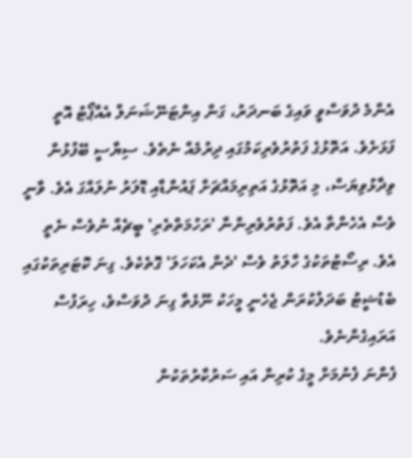އެންމެ ދުވަސްވީ ވައިގެ ބަނދަރު، ގަން އިންޓަނޭޝަނަލް އެއާޕޯޓު އޮތީ ފަޅަށެވެ. އަތޮޅުގެ ފަތުރުވެރިކަމުގައި ދިރުމެއް ނެތެވެ. ސިޔާސީ ބޭފުޅުން ވިދާޅުވިޔަސް، މި އަތޮޅުގެ އަތިރިމައްޗަށް ޕައުންޑާއި ޑޮލަރު ނުލައްގަ އެވެ. ވާނީ ވެސް އެހެންތާ އެވެ. ފަތުރުވެރިންނާ 'ރަހުމަތްތެރި' ބީޗެއް ނުވެސް ނެތީ އެވެ. ރިސޯޓުތަކުގެ ހާލަތު ވެސް 'ދެން އެކަހަލަ' ގޮތެކެވެ. ގިނަ ކޮޓަރިތަކުގައި ބެޑުޝީޓު ބަދަލުކުރަން ޖެހެނީ މީހަކު ނޫޅެތާ ގިނަ ދުވަސްވެ، ހިރަފުސް އަރައިގެންނެވެ.
ފެންނަ ފެނުމަށް މީގެ ކުރިން އައި ސަރުކާރުތަކުން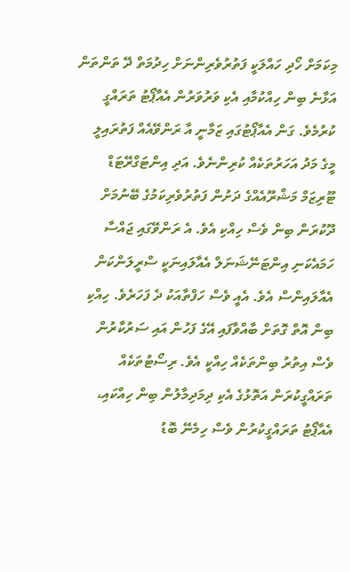މިކަމަށް ހޯދި ހައްލަކީ ފަތުރުވެރިންނަށް ހިދުމަތް ދޭ ތަންތަން އަޅާނެ ބިން ހިއްކުމާއި އެކި ވަރުވަރުން އެއާޕޯޓު ތަރައްގީ ކުރުމެވެ. ގަން އެއާޕޯޓުގައި ޒަމާނީ އާ ރަންވޭއެއް ފަތުރައިލީ މީގެ މަދު އަހަރުތަކެއް ކުރިންނެވެ. އަދި އިންޓަގްރޭޓަޑް ޓޫރިޒަމް މަޝްރޫއެއްގެ ދަށުން ފަތުރުވެރިކަމުގެ ބޭނުމަށް ދޫކުރަން ބިން ވެސް ހިއްކި އެވެ. އެ ރަންވޭގައި ޖައްސާ ހަމައެކަނި އިންޓަނޭޝަނަލް އެއާލައިނަކީ ސްރީލަންކަން އެއާލައިންސް އެވެ. އެއީ ވެސް ހަފްތާއަކު ދެ ފަހަރެވެ. ހިއްކި ބިން އޮތް ގޮތަށް ބާއްވާފައި އޭގެ ފަހުން އައި ސަރުކާރުން ވެސް އިތުރު ބިންތަކެއް ހިއްކީ އެވެ. ރިސޯޓުތަކެއް ތަރައްގީކުރަން އަތޮޅުގެ އެކި ދިމަދިމާލުން ބިން ހިއްކައި، އެއާޕޯޓު ތަރައްގީކުރުން ވެސް ހިމެނޭ ބޮޑު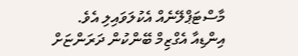މާސްޓަޕްލޭނެއް އެކުލަވައިލި އެވެ.
އިންޑިއާ އެގްޒިމް ބޭންކުން ދަރަންޏަށް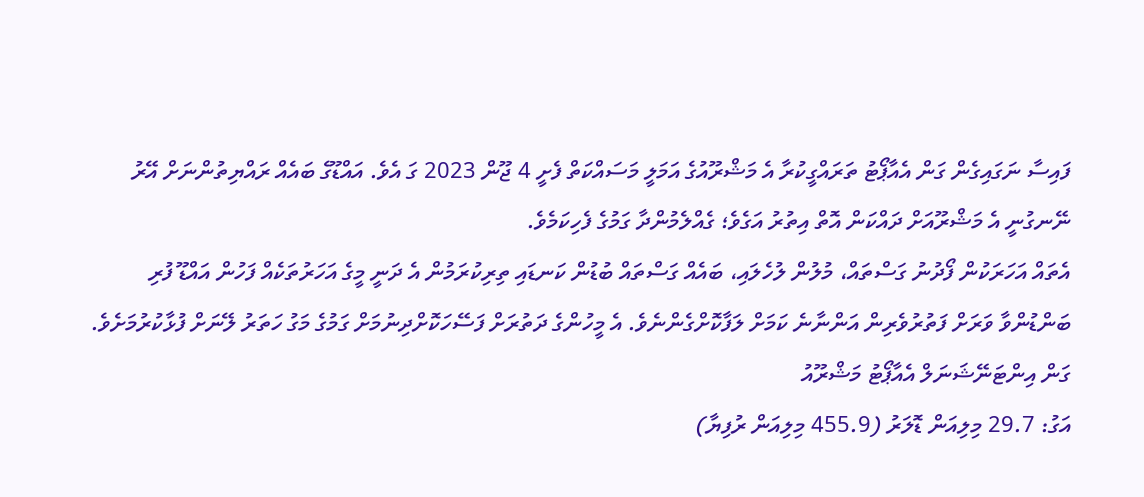ފައިސާ ނަގައިގެން ގަން އެއާޕޯޓު ތަރައްގީކުރާ އެ މަޝްރޫއުގެ އަމަލީ މަސައްކަތް ފެށީ 4 ޖޫން 2023 ގަ އެވެ. އައްޑޫގެ ބައެއް ރައްޔިތުންނަށް އޭރު ނޭނގުނީ އެ މަޝްރޫއަށް ދައްކަން އޮތް އިތުރު އަގެވެ؛ ގެއްލެމުންދާ ގަމުގެ ފެހިކަމެވެ.
އެތައް އަހަރަކުން ފޯދުނު ގަސްތައް، މުލުން ލުހެލައި، ބައެއް ގަސްތައް ބުޑުން ކަނޑައި ތިރިކުރަމުން އެ ދަނީ މީގެ އަހަރުތަކެއް ފަހުން އައްޑޫ ފުރި ބަންޑުންވާ ވަރަށް ފަތުރުވެރިން އަންނާނެ ކަމަށް ލަފާކޮށްގެންނެވެ. އެ މީހުންގެ ދަތުރަށް ފަސޭހަކޮށްދިނުމަށް ގަމުގެ މަގު ހަތަރު ލޭނަށް ފުޅާކުރުމަށެވެ.
ގަން އިންޓަނޭޝަނަލް އެއާޕޯޓު މަޝްރޫއު
އަގު: 29.7 މިލިއަން ޑޮލަރު (455.9 މިލިއަން ރުފިޔާ)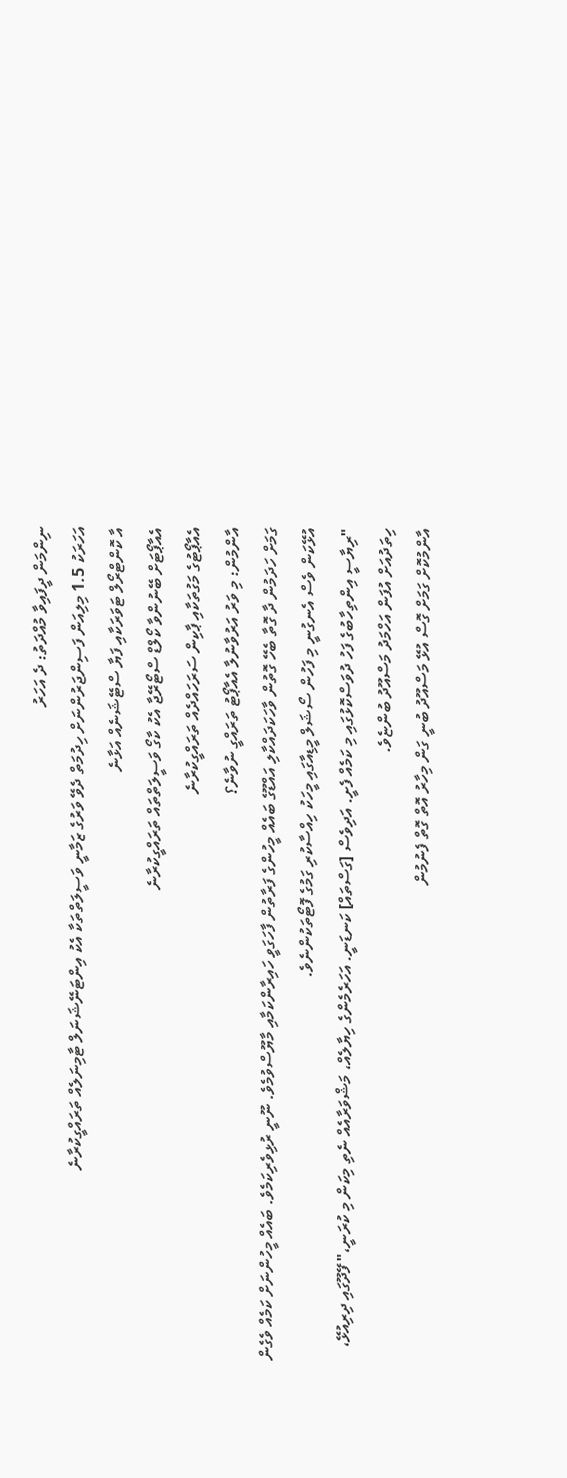ނިންމަން ދީފައިވާ މުއްދަތު: ދެ އަހަރު
އަހަރަކު 1.5 މިލިއަން ފަސިންޖަރުންނަށް ހިދުމަތް ދެވޭ ވަރުގެ ޒަމާނީ ވަސީލަތްތަކާ އެކު އިންޓަނޭޝަނަލް ޓާމިނަލެއް ތަރައްގީކުރާނެ
އާ ކޮންޓްރޯލް ޓަވަރަކާއި ފަޔާ ސްޓޭޝަނެއް އަޅާނެ
އެއާޕޯޓަށް ބޭނުންވާ ކޯލްޑް ސްޓޯރޭޖާ އެކު ކާގޯ ވަސީލަތްތައް ތަރައްގީކުރާނެ
އެއާޕޯޓުގެ މަގުތަކާއި ޕާކިން ސަރަހައްދެއް ތަރައްގީކުރާނެ
އާންމުން: މި ވަރު އަރުވާނުލާ އެއާޕޯޓު ތަރައްގީ ނުވާނެ؟
ގަމަށް ހަދަމުން ދާ ގޮތާ ބެހޭ ގޮތުން ވާހަކަދައްކާލި އައްޑޫގެ ބައެއް މީހުންގެ ފަރާތުން ފާހަގަވީ ހައިރާންކަމާއި މާޔޫސްވުމެވެ. ނޫނީ ރުޅިވެރިކަމެވެ. ބައެއް މީހުންނަށް ކަމެއް ވެގެން އުޅޭކަން ވެސް އެނގުނީ މި ފަހުން ސޯޝަލް މީޑިއާގައި މީހަކު ހިއްސާކުރި ގަމުގެ ފޮޓޯތަކުންނެވެ.
"ރިޔާސީ އިންތިހާބުގެ ފަހު ދުވަސްކޮޅުގައި މި ކަމެއް ފެށީ. އަދިވެސް [ގަސްތައް] ކަނޑަނީ. އަހަރެމެންގެ ހިޔާލެއް، މަޝްވަރާއެއް ނެތި މިކަން މި ކުރަނީ،" ފޭދޫގައި ދިރިއުޅޭ، ހިތަދުއަށް އުފަން އަހްމަދު މަސްއޫދު ބުންޏެވެ.
އާންމުކޮށް ގަމަށް ގޮސް އުޅޭ މަސްއޫދު ބުނީ ގަން މިހާރު އޮތް ގޮތް ފެނުމުން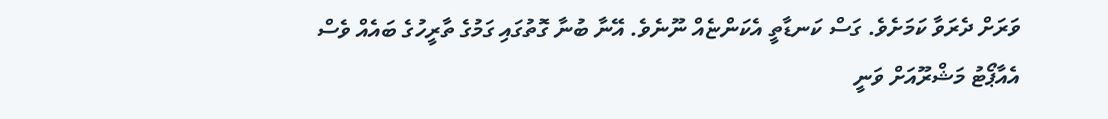ވަރަށް ދެރަވާ ކަމަށެވެ. ގަސް ކަނޑާތީ އެކަންޏެއް ނޫނެވެ. އޭނާ ބުނާ ގޮތުގައި ގަމުގެ ތާރީހުގެ ބައެއް ވެސް އެއާޕޯޓު މަޝްރޫއަށް ވަނީ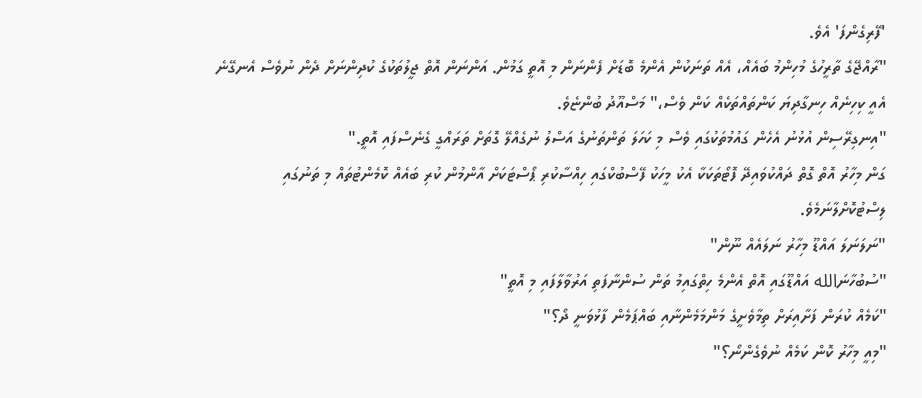'ފޭރިގެންފަ' އެވެ.
"ރާއްޖޭގެ ތާރީހުގެ މުހިންމު ބައެއް، އެއް ތަނަކުން އެންމެ ބޮޑަށް ފެންނަން މި އޮތީ ގަމުން. އަންނަން އޮތް ޖީލުތަކުގެ ކުދިންނަށް ދެން ނުވެސް އެނގޭނެ އެއީ ކިހިނެއް ހިނގާދިޔަ ކަންތައްތަކެއް ކަން ވެސް،" މަސްއޫދު ބުންޏެވެ.
"އިނގިރޭސިން އުޅުނު އެހެން ގައުމުތަކުގައި ވެސް މި ކަހަލަ ތަންތަނުގެ އަސްލު ނުގެއްލޭ ގޮތަށް ތަރައްގީ ގެނެސްފައި އޮތީ."
ގަން މިހާރު އޮތް ގޮތް ދައްކުވައިދޭ ފޮޓޯތަކަކާ އެކު މީހަކު ފޭސްބުކްގައި ހިއްސާކުރި ޕޯސްޓަކަށް އާންމުން ކުރި ބައެއް ކޮމެންޓުތައް މި ތަނުގައި ލިސްޓުކޮށްލާނަމެވެ.
"ނަލަނަލަ އައްޑޫ މިހާރު ނަލައެއް ނޫން"
"ސުބުހާނަالله އައްޑޫގައި އޮތް އެންމެ ހިތްގައިމު ތަން ސުންނާފަތި އަރުވާލާފައި މި އޮތީ"
"ކަމެއް ކުރަން ފަށާއިރަށް ތިމާވެށީގެ މަންމަމެންނާއި ބައްޕަމެން ފާޅުވަނީ ދޯ؟"
"މިއީ މިހާރު ކޮން ކަމެއް ނުވެގެންނޯ؟"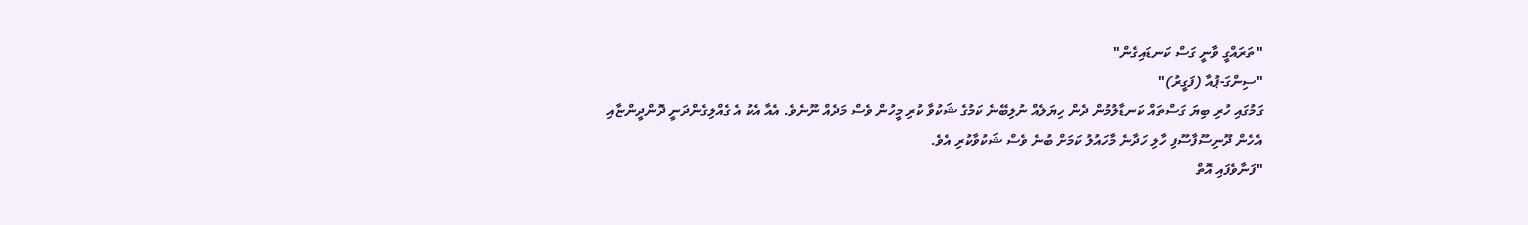"ތަރައްގީ ވާނީ ގަސް ކަނޑައިގެން"
"ސިންގަ-ޕުއާ (ފަގީރު)"
ގަމުގައި ހުރި ބިޔަ ގަސްތައް ކަނޑާލުމުން ދެން ހިޔަލެއް ނުލިބޭނެ ކަމުގެ ޝަކުވާ ކުރި މީހުން ވެސް މަދެއް ނޫނެވެ. އެއާ އެކު އެ ގެއްލިގެންދަނީ ދޮންދީންޏާއި އެހެން ދޫނިސޫފާސޫފި ހާލި ހަދާނެ މާހައުލު ކަމަށް ބުނެ ވެސް ޝަކުވާކުރި އެވެ.
"ފަނާވެފައި އޮތް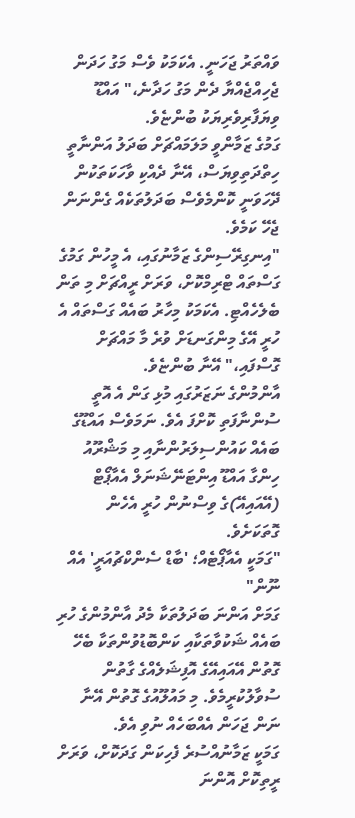ވައްތަރު ޖަހަނީ. އެކަމަކު ވެސް މަގު ހަދަން ޖެހިއްޖެއްޔާ ދެން މަގު ހަދާނެ،" އައްޑޫ ވިޔަފާރިވެރިޔަކު ބުންޏެވެ.
ގަމުގެ ޒަމާންވީ މަލަމައްޗަށް ބަދަލު އަންނާތީ ހިތްދަތިވިޔަސް، އޭނާ ދެއްކި ވާހަކަތަކުން ދޭހަވަނީ ކޮންމެވެސް ބަދަލުތަކެއް ގެންނަން ޖެހޭ ކަމެވެ.
"އިނގިރޭސިންގެ ޒަމާނުގައި، އެ މީހުން ގަމުގެ ގަސްތައް ޓްރިމްކޮށް، ވަރަށް ރީއްޗަށް މި ތަން ބެލެހެއްޓި. އެކަމަކު މިހާރު ބައެއް ގަސްތައް އެ ހުރީ އޭގެ މިންގަނޑަށް ވުރެ މާ މައްޗަށް ގޮސްފައި،" އޭނާ ބުންޏެވެ.
އާންމުންގެ ނަޒަރުގައި މުޅި ގަން އެ އޮތީ ސުންނާފަތި ކޮށްފަ އެވެ. ނަމަވެސް އައްޑޫގެ ބައެއް ކައުންސިލަރުންނާއި މި މަޝްރޫއު ހިންގާ އައްޑޫ އިންޓަނޭޝަނަލް އެއާޕޯޓް (އޭއައިއޭ)ގެ ވިސްނުން ހުރީ އެހެން ގޮތަކަށެވެ.
"ގަމަކީ އެއާޕޯޓެއް؛ 'ބާޑް ސެންކްޗުއަރީ' އެއް ނޫން"
ގަމަށް އަންނަ ބަދަލުތަކާ މެދު އާންމުންގެ ހުރި ބައެއް ޝަކުވާތަކާއި ކަންބޮޑުވުންތަކާ ބެހޭ ގޮތުން އޭއައިއޭގެ އޮފިޝަލެއްގެ ގާތުން ސުވާލުކުރީމެވެ. މި މައުލޫއުގެ ގޮތުން އޭނާ ނަން ޖަހަން އެއްބަހެއް ނުވި އެވެ.
ގަމަކީ ޒަމާނުއްސުރެ ފެހިކަން ގަދަކޮށް، ވަރަށް ރީތިކޮށް އޮންނަ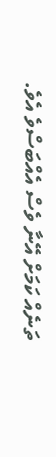ތަނެއް ކަމަށް އޭނާ ވެސް އެއްބަސްވެ އެވެ.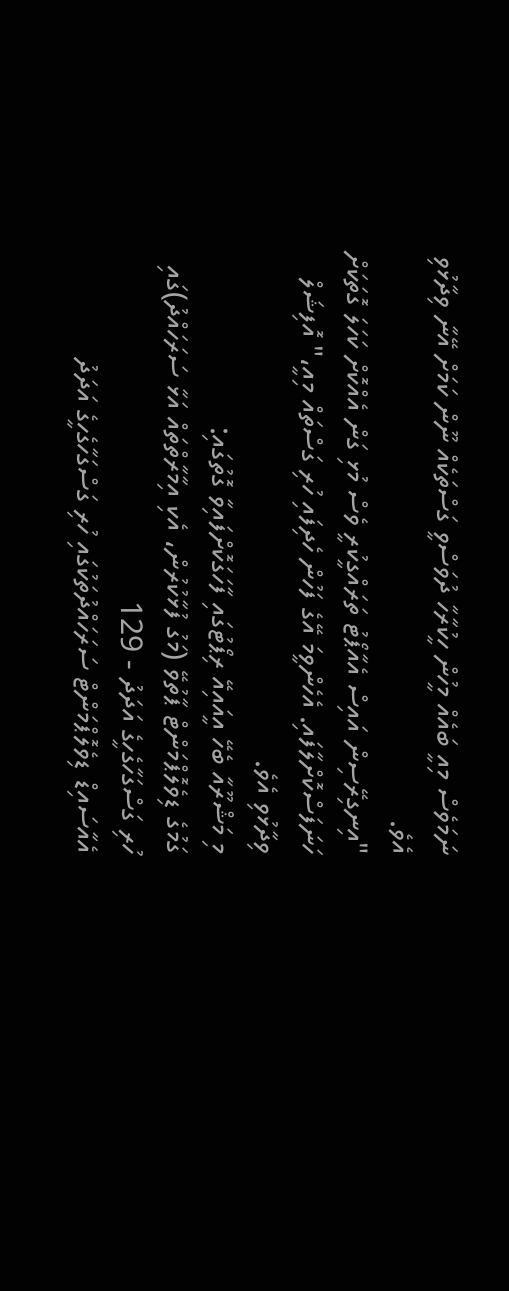ނަމަވެސް މިއީ ބައެއް މީހުން ހީކުރާހާ ދުވަސްވީ ގަސްތަކެއް ނޫން ކަމަށް އޭނާ ވިދާޅުވި އެވެ.
"އިނގިރޭސިން އައިސް އެއާޕޯޓު ތަރައްގީކުރީ ވެސް މުޅި ގަން އެއްކޮށް ކަހަލަ ގޮތަކަށް ހަނަފަސްކޮށްލާފައި. އެހެންވީމަ އޭގެ ފަހުން ހެދިފައި ހުރި ގަސްތައް މިއީ،" އޮފިޝަލް ވިދާޅުވި އެވެ.
މި މަޝްރޫއާ ބެހޭ އީއައިއޭ ރިޕޯޓުގައި ފާހަގަކޮށްފައިވާ ގޮތުގައި:
ގަމުގެ ޑިވެލޮޕްމަންޓް ޕާތުވޭ (މަގު ފުޅާކުރުން، އެކި އިމާރާތްތައް އަޅާ ސަރަހައްދު)ގައި ހުރި ގަސްގަހާގެހީގެ އަދަދު - 129
އެއާސައިޑް ޑިވެލޮޕްމަންޓް ސަރަހައްދުތަކުގައި ހުރި ގަސްގަހާގެހީގެ އަދަދު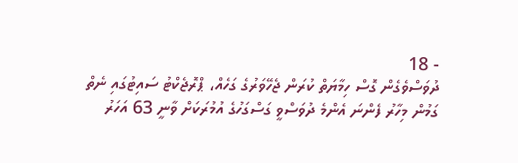- 18
ދުވަސްވެގެން ގޮސް ހިމާޔަތް ކުރަން ޖެހޭވަރުގެ ގަހެއް، ޕްރޮޖެކްޓު ސައިޓުގައި ނެތް
ގަމުން މިހާރު ފެންނަ އެންމެ ދުވަސްވީ ގަސްގަހުގެ އުމުރަކަށް ވާނީ 63 އަހަރު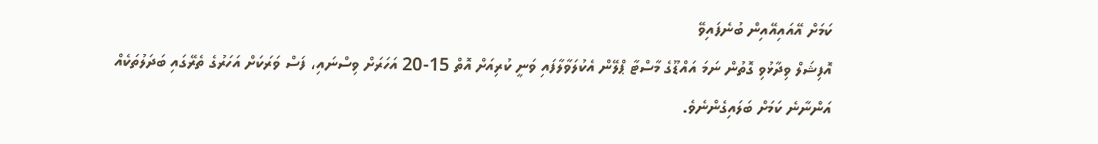ކަމަށް އޭއައިއޭއިން ބުނެފައިވޭ
އޮފިޝަލް ވިދާޅުވި ގޮތުން ނަމަ އައްޑޫގެ މާސްޓާ ޕްލޭން އެކުލަވާލާފައި ވަނީ ކުރިއަށް އޮތް 15-20 އަހަރަށް ވިސްނައި، ފަސް ވަރަކަށް އަހަރުގެ ތެރޭގައި ބަދަލުތަކެއް އަންނާނެ ކަމަށް ބަލައިގެންނެވެ.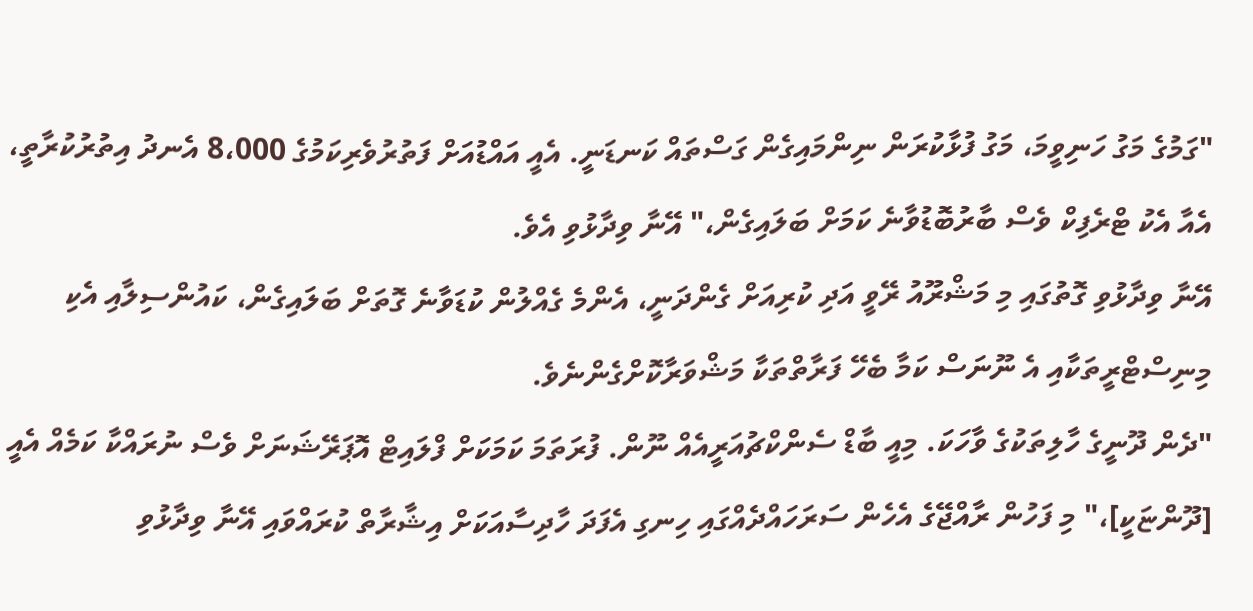"ގަމުގެ މަގު ހަނިވީމަ، މަގު ފުޅާކުރަން ނިންމައިގެން ގަސްތައް ކަނޑަނީ. އެއީ އައްޑުއަށް ފަތުރުވެރިކަމުގެ 8،000 އެނދު އިތުރުކުރާތީ، އެއާ އެކު ޓްރެފިކް ވެސް ބާރުބޮޑުވާނެ ކަމަށް ބަލައިގެން،" އޭނާ ވިދާޅުވި އެވެ.
އޭނާ ވިދާޅުވި ގޮތުގައި މި މަޝްރޫއު ރޭވީ އަދި ކުރިއަށް ގެންދަނީ، އެންމެ ގެއްލުން ކުޑަވާނެ ގޮތަށް ބަލައިގެން، ކައުންސިލާއި އެކި މިނިސްޓްރީތަކާއި އެ ނޫނަސް ކަމާ ބެހޭ ފަރާތްތަކާ މަޝްވަރާކޮށްގެންނެވެ.
"ދެން ދޫނީގެ ހާލިތަކުގެ ވާހަކަ. މިއީ ބާޑް ސެންކްޗުއަރީއެއް ނޫން. ފުރަތަމަ ކަމަކަށް ފްލައިޓް އޮޕަރޭޝަނަށް ވެސް ނުރައްކާ ކަމެއް އެއީ [ދޫންޏަކީ]،" މި ފަހުން ރާއްޖޭގެ އެހެން ސަރަހައްދެއްގައި ހިނގި އެފަދަ ހާދިސާއަކަށް އިޝާރާތް ކުރައްވައި އޭނާ ވިދާޅުވި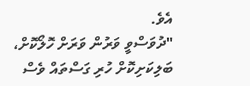އެވެ.
"ދުވަސްވީ ވަރުން ވަރަށް ހޮލޯކޮށް، ބަލިކަށިކޮށް ހުރި ގަސްތައް ވެސް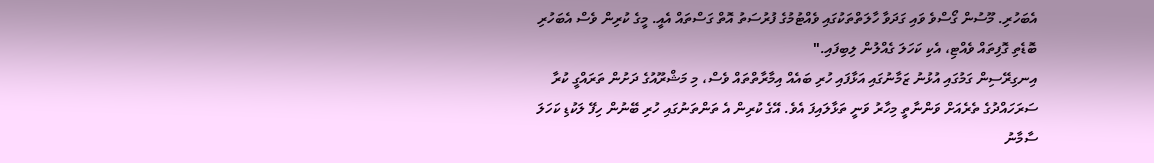އެބަހުރި. މޫސުން ގޯސްވެ ވައި ގަދަވާ ހާލަތްތަކުގައި ވެއްޓުމުގެ ފުރުސަތު އޮތް ގަސްތައް އެއީ. މީގެ ކުރިން ވެސް އެބަހުރި ބޮޑެތި ގޮފިތައް ވެއްޓި، އެކި ކަހަލަ ގެއްލުން ލިބިފައި."
އިނގިރޭސިން ގަމުގައި އުޅުނު ޒަމާނުގައި އަޅާފައި ހުރި ބައެއް އިމާރާތްތައް ވެސް، މި މަޝްރޫއުގެ ދަށުން ތަރައްގީ ކުރާ ސަރަހައްދުގެ ތެރެއަށް ވަންނާތީ މިހާރު ވަނީ ތަޅާލައިފަ އެވެ. އޭގެ ކުރިން އެ ތަންތަނުގައި ހުރި ބޭނުން ހިފޭ ލަކުޑި ކަހަލަ ސާމާނު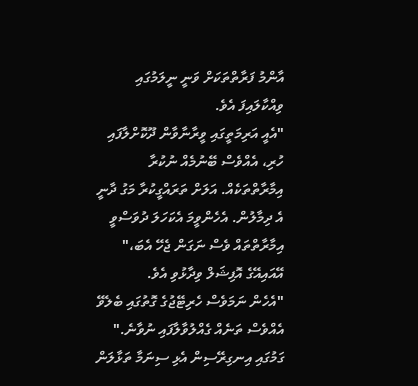އާންމު ފަރާތްތަކަށް ވަނީ ނީލަމުގައި ވިއްކާލައިފަ އެވެ.
"އެއީ އަރިމަތީގައި ވީރާނާވާން ދޫކޮށްލާފައި ހުރި، އެއްވެސް ބޭނުމެއް ނުކުރާ އިމާރާތްތަކެއް. އަލަށް ތަރައްގީކުރާ މަގު ދާނީ އެ ދިމާލުން. އެހެންވީމަ އެކަހަލަ ދުވަސްވީ އިމާރާތްތައް ވެސް ނަގަން ޖެހޭ އެބަ،" އޭއައިއޭގެ އޮފިޝަލް ވިދާޅުވި އެވެ.
"އެހެން ނަމަވެސް ހެރިޓޭޖުގެ ގޮތުގައި ބެލެވޭ އެއްވެސް ތަނެއް ގެއްލުވާލާފައި ނުވާނެ."
ގަމުގައި އިނގިރޭސިން އެޅި ސިނަމާ ތަޅާލަން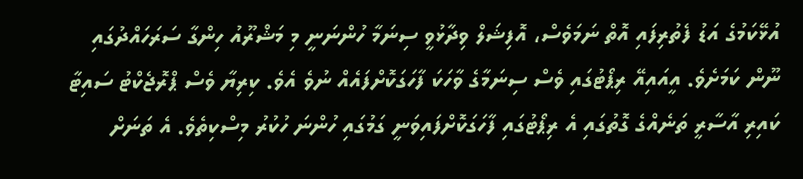އުޅޭކަމުގެ އަޑު ފެތުރިފައި އޮތް ނަމަވެސް، އޮފިޝަލް ވިދާޅުވީ ސިނަމާ ހުންނަނީ މި މަޝްރޫއު ހިންގާ ސަރަހައްދުގައި ނޫން ކަމަށެވެ. އީއައިއޭ ރިޕޯޓުގައި ވެސް ސިނަމާގެ ވާހަކަ ފާހަގަކޮށްފައެއް ނުވެ އެވެ. ކިރިޔާ ވެސް ޕްރޮޖެކްޓު ސައިޓާ ކައިރި އާސާރީ ތަނެއްގެ ގޮތުގައި އެ ރިޕޯޓުގައި ފާހަގަކޮށްފައިވަނީ ގަމުގައި ހުންނަ ހުކުރު މިސްކިތެވެ. އެ ތަނަށް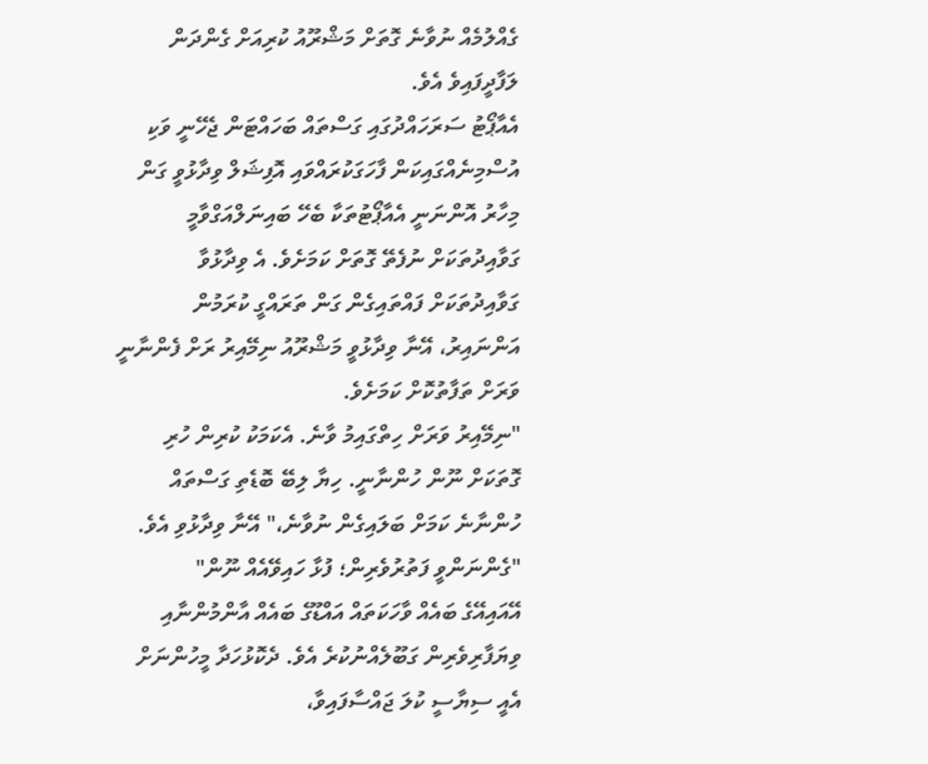ގެއްލުމެއް ނުވާނެ ގޮތަށް މަޝްރޫއު ކުރިއަށް ގެންދަން ލަފާދީފައިވެ އެވެ.
އެއާޕޯޓު ސަރަހައްދުގައި ގަސްތައް ބަހައްޓަން ޖެހޭނީ ވަކި އުސްމިނެއްގައިކަން ފާހަގަކުރައްވައި އޮފިޝަލް ވިދާޅުވީ ގަން މިހާރު އޮންނަނީ އެއާޕޯޓުތަކާ ބެހޭ ބައިނަލްއަގްވާމީ ގަވާއިދުތަކަށް ނުފެތޭ ގޮތަށް ކަމަށެވެ. އެ ވިދާޅުވާ ގަވާއިދުތަކަށް ފައްތައިގެން ގަން ތަރައްގީ ކުރަމުން އަންނައިރު، އޭނާ ވިދާޅުވީ މަޝްރޫއު ނިމޭއިރު ރަށް ފެންނާނީ ވަރަށް ތަފާތުކޮށް ކަމަށެވެ.
"ނިމޭއިރު ވަރަށް ހިތްގައިމު ވާނެ. އެކަމަކު ކުރިން ހުރި ގޮތަކަށް ނޫން ހުންނާނީ. ހިޔާ ލިބޭ ބޮޑެތި ގަސްތައް ހުންނާނެ ކަމަށް ބަލައިގެން ނުވާނެ،" އޭނާ ވިދާޅުވި އެވެ.
"ގެންނަންވީ ފަތުރުވެރިން؛ ފުޅާ ހައިވޭއެއް ނޫން"
އޭއައިއޭގެ ބައެއް ވާހަކަތައް އައްޑޫގެ ބައެއް އާންމުންނާއި ވިޔަފާރިވެރިން ގަބޫލެއްނުކުރެ އެވެ. ދެކޮޅުހަދާ މީހުންނަށް އެއީ ސިޔާސީ ކުލަ ޖައްސާފައިވާ،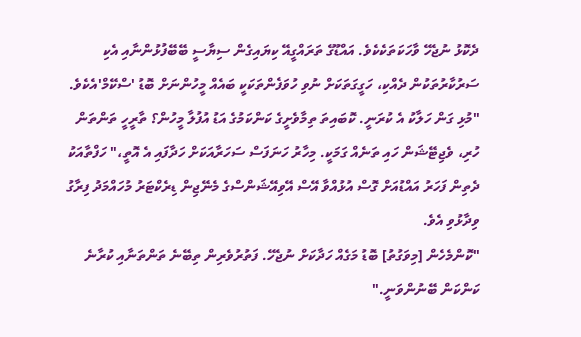ދެކޮޅު ނުޖެހޭ ވާހަކަތަކެކެވެ. އައްޑޫގެ ތަރައްގީއޭ ކިޔައިގެން ސިޔާސީ ބޭބޭފުޅުންނާއި އެކި ސަރުކާރުތަކުން ދެއްކި، ހަގީގަތަކަށް ނުވި ހުވަފެންތަކަކީ ބައެއް މީހުންނަށް ބޮޑު 'ސްކޭމް'އެކެވެ.
"މުޅި ގަން ހަލާކު އެ ކުރަނީ. ކޮބައިތަ ތިމާވެށީގެ ކަންކަމުގެ އަޑު އުފުލާ މީހުން؟ ތާރީހީ ތަންތަން ހުރި، ވެޖިޓޭޝަން ހައި ތަނެއް ގަމަކީ. މިހާރު ހަނަފަސް ސަހަރާއަކަށް ހަދާފައި އެ އޮތީ،" ހަފްތާއަކު ދެތިން ފަހަރު އައްޑުއަށް ގޮސް އުޅުއްވާ އޭސް އޭވިއޭޝަންސްގެ މެނޭޖިން ޑިރެކްޓަރު މުހައްމަދު ފިރާގު ވިދާޅުވި އެވެ.
"ކޮންމެހެން [މިވަގުތު] ބޮޑު މަގެއް ހަދާކަށް ނުޖެހޭ. ފަތުރުވެރިން ތިބޭނެ ތަންތަނާއި ކުރާނެ ކަންކަން ބޭނުންވަނީ."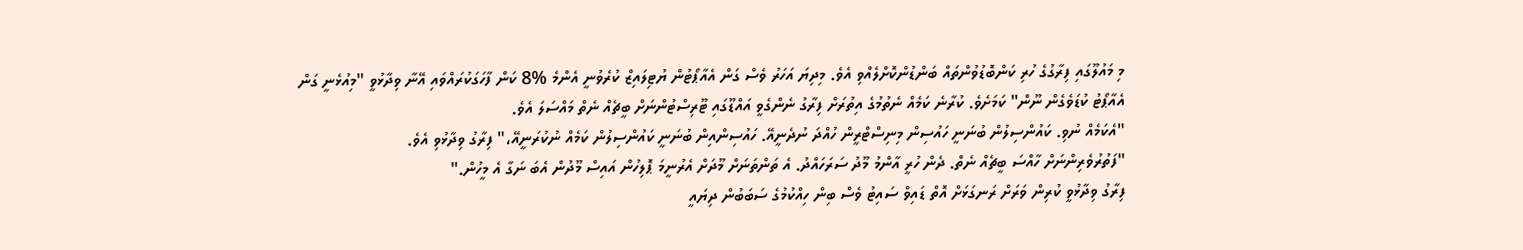މި މައުލޫގައި ފިރާގުގެ ހުރި ކަންބޮޑުވުންތައް ބަންޑުންކޮށްލެއްވި އެވެ. މިދިޔަ އަހަރު ވެސް ގަން އެއާޕޯޓުން ޔުޓިލައިޒް ކުރެވުނީ އެންމެ %8 ކަން ފާހަގަކުރައްވައި އޭނާ ވިދާޅުވީ "މިއުޅެނީ ގަން އެއާޕޯޓު ކުޑަވެގެން ނޫން" ކަމަށެވެ. ކުރާނެ ކަމެއް ނެތުމުގެ އިތުރަށް ފިރާގު ނެންގެވީ އައްޑޫގައި ޓޫރިސްޓުންނަށް ބީޗެއް ނެތް މައްސަލަ އެވެ.
"އެކަމެއް ނުވި. ކައުންސިލުން ބުނަނީ ހައުސިން މިނިސްޓްރީން ހުއްދަ ނުދެނީއޭ. ހައުސިންއިން ބުނަނީ ކައުންސިލުން ކަމެއް ނުކުރަނީއޭ،" ފިރާގު ވިދާޅުވި އެވެ.
"ފަތުރުވެރިންނަށް ހާއްސަ ބީޗެއް ނެތް. ދެން ހުރީ އާންމު މޫދު ސަރަހައްދު. އެ ތަންތަނަށް މޫދަށް އެރުނީމަ ޕޮލިހުން އައިސް މޫދުން އެބަ ނަގާ އެ މީހުން."
ފިރާގު ވިދާޅުވީ ކުރިން ވަރަށް ރަނގަޅަށް އޮތް ޑައިވް ސައިޓު ވެސް ބިން ހިއްކުމުގެ ސަބަބުން ދިޔައީ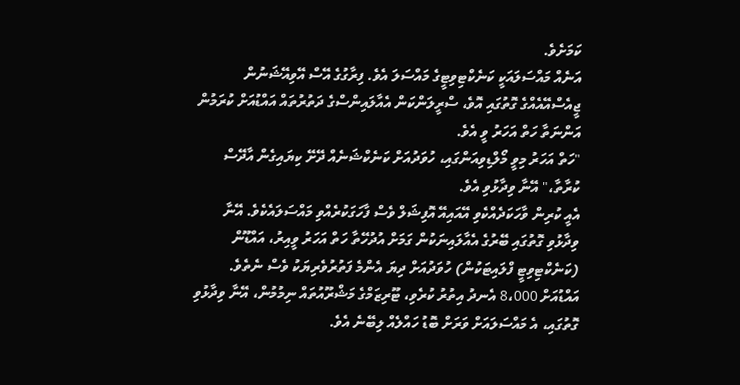ކަމަށެވެ.
އަނެއް މައްސަލައަކީ ކަނެކްޓިވިޓީގެ މައްސަލަ އެވެ. ފިރާގުގެ އޭސް އޭވިއޭޝަނުން ޖީއެސްއޭއެއްގެ ގޮތުގައި އޮވެ، ސްރީލަންކަން އެއާލައިންސްގެ ދަތުރުތައް އައްޑުއަށް ކުރަމުން އަންނަތާ ހަތް އަހަރު ވީ އެވެ.
"ހަތް އަހަރު މިވީ މޯލްޑިވިއަންގައި، ހުވަދުއަށް ކަނެކްޝަނެއް ދޭށޭ ކިޔައިގެން އާދޭސް ކުރާތާ،" އޭނާ ވިދާޅުވި އެވެ.
އެއީ ކުރިން ވާހަކަދެއްކެވި އޭއައިއޭ އޮފިޝަލް ވެސް ފާހަގަކުރެއްވި މައްސަލައެކެވެ. އޭނާ ވިދާޅުވި ގޮތުގައި ބޭރުގެ އެއާލައިނަކުން ގަމަށް އުދުހޭތާ ހަތް އަހަރު ވީއިރު، އައްޑޫން (ކަނެކްޓިވިޓީ ފްލައިޓަކުން) ހުވަދުއަށް ދިޔަ އެންމެ ފަތުރުވެރިޔަކު ވެސް ނެތެވެ.
އައްޑުއަށް 8،000 އެނދު އިތުރު ކުރެވި، ޓޫރިޒަމްގެ މަޝްރޫއުތައް ނިމުމުން، އޭނާ ވިދާޅުވި ގޮތުގައި، އެ މައްސަލައަށް ވަރަށް ބޮޑު ހައްލެއް ލިބޭނެ އެވެ.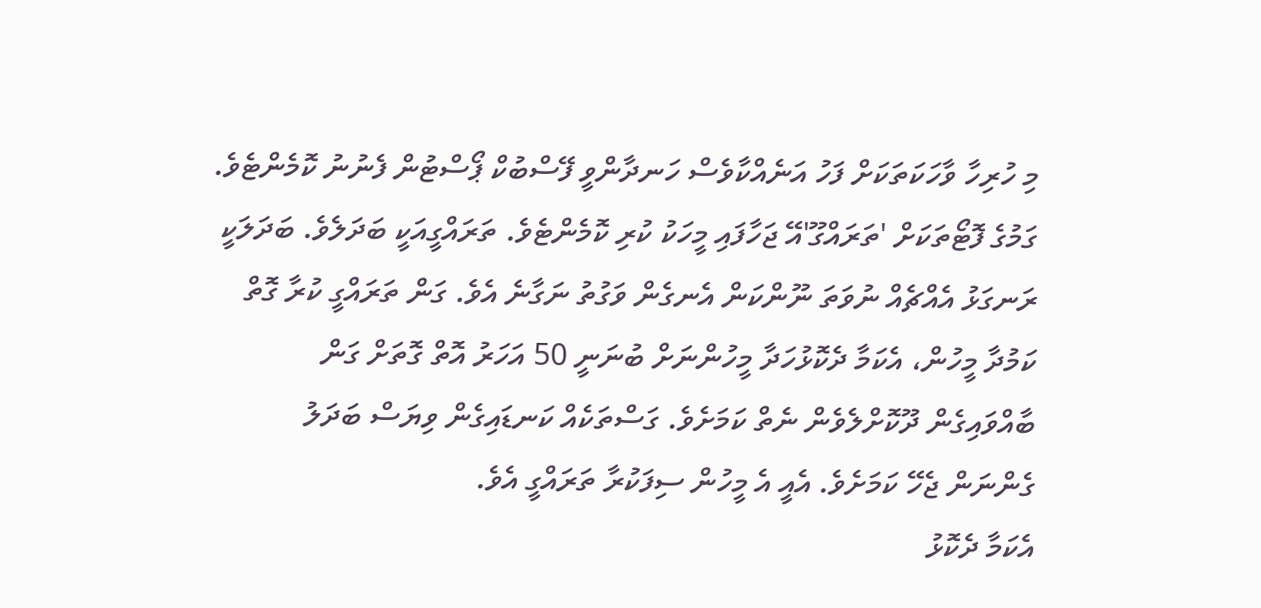މި ހުރިހާ ވާހަކަތަކަށް ފަހު އަނެއްކާވެސް ހަނދާންވީ ފޭސްބުކް ޕޯސްޓުން ފެނުނު ކޮމެންޓެވެ. ގަމުގެ ފޮޓޯތަކަށް 'ތަރައްގޫ'އޭ ޖަހާފައި މީހަކު ކުރި ކޮމެންޓެވެ. ތަރައްގީއަކީ ބަދަލެވެ. ބަދަލަކީ ރަނގަޅު އެއްޗެއް ނުވަތަ ނޫންކަން އެނގެން ވަގުތު ނަގާނެ އެވެ. ގަން ތަރައްގީ ކުރާ ގޮތް ކަމުދާ މީހުން، އެކަމާ ދެކޮޅުހަދާ މީހުންނަށް ބުނަނީ 50 އަހަރު އޮތް ގޮތަށް ގަން ބާއްވައިގެން ދޫކޮށްލެވެން ނެތް ކަމަށެވެ. ގަސްތަކެއް ކަނޑައިގެން ވިޔަސް ބަދަލު ގެންނަން ޖެހޭ ކަމަށެވެ. އެއީ އެ މީހުން ސިފަކުރާ ތަރައްގީ އެވެ.
އެކަމާ ދެކޮޅު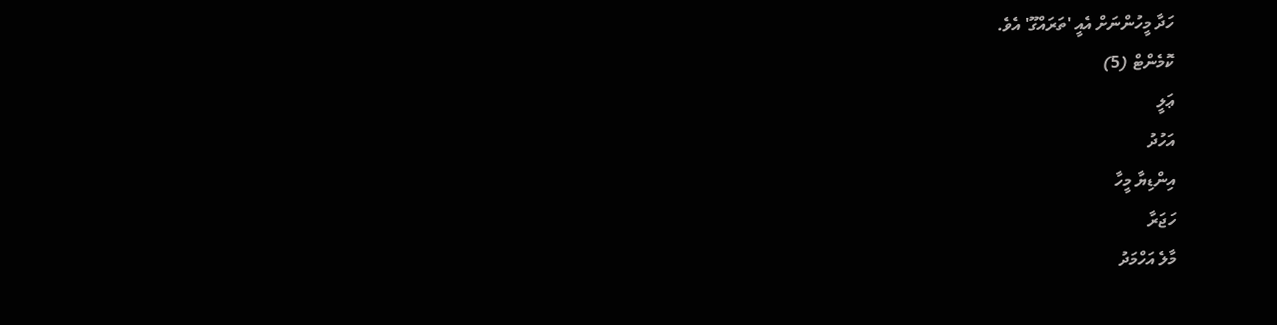ހަދާ މީހުންނަށް އެއީ 'ތަރައްގޫ' އެވެ.
ކޮމެންޓް (5)
ޢަލީ
އަހުދު
އިންޑިޔާ މީހާ
ހަޖަރާ
މާލެ އަހްމަދު